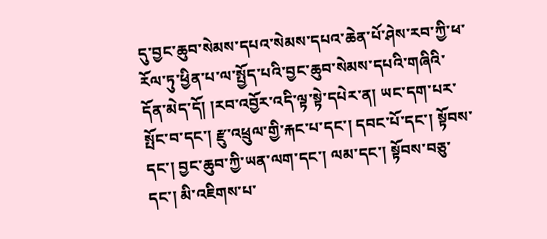དུ་བྱང་ཆུབ་སེམས་དཔའ་སེམས་དཔའ་ཆེན་པོ་ཤེས་རབ་ཀྱི་ཕ་རོལ་ཏུ་ཕྱིན་པ་ལ་སྤྱོད་པའི་བྱང་ཆུབ་སེམས་དཔའི་གཞིའི་དོན་མེད་དོ། །རབ་འབྱོར་འདི་ལྟ་སྟེ་དཔེར་ན། ཡང་དག་པར་སྤོང་བ་དང་། རྫུ་འཕྲུལ་གྱི་རྐང་པ་དང་། དབང་པོ་དང་། སྟོབས་དང་། བྱང་ཆུབ་ཀྱི་ཡན་ལག་དང་། ལམ་དང་། སྟོབས་བཅུ་དང་། མི་འཇིགས་པ་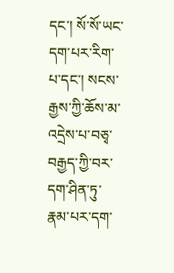དང་། སོ་སོ་ཡང་དག་པར་རིག་པ་དང་། སངས་རྒྱས་ཀྱི་ཆོས་མ་འདྲེས་པ་བཅྭ་བརྒྱད་ཀྱི་བར་དག་ཤིན་ཏུ་རྣམ་པར་དག་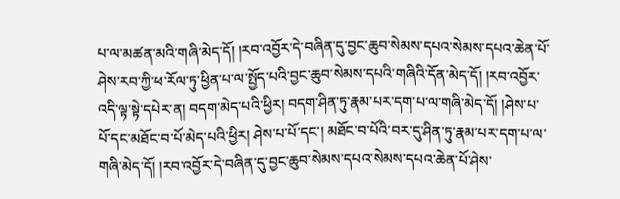པ་ལ་མཚན་མའི་གཞི་མེད་དོ། །རབ་འབྱོར་དེ་བཞིན་དུ་བྱང་ཆུབ་སེམས་དཔའ་སེམས་དཔའ་ཆེན་པོ་ཤེས་རབ་ཀྱི་ཕ་རོལ་ཏུ་ཕྱིན་པ་ལ་སྤྱོད་པའི་བྱང་ཆུབ་སེམས་དཔའི་གཞིའི་དོན་མེད་དོ། །རབ་འབྱོར་འདི་ལྟ་སྟེ་དཔེར་ན། བདག་མེད་པའི་ཕྱིར། བདག་ཤིན་ཏུ་རྣམ་པར་དག་པ་ལ་གཞི་མེད་དོ། །ཤེས་པ་པོ་དང་མཐོང་བ་པོ་མེད་པའི་ཕྱིར། ཤེས་པ་པོ་དང་། མཐོང་བ་པོའི་བར་དུ་ཤིན་ཏུ་རྣམ་པར་དག་པ་ལ་གཞི་མེད་དོ། །རབ་འབྱོར་དེ་བཞིན་དུ་བྱང་ཆུབ་སེམས་དཔའ་སེམས་དཔའ་ཆེན་པོ་ཤེས་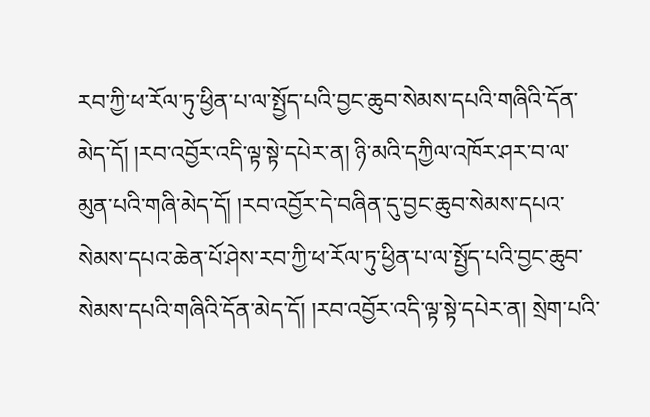རབ་ཀྱི་ཕ་རོལ་ཏུ་ཕྱིན་པ་ལ་སྤྱོད་པའི་བྱང་ཆུབ་སེམས་དཔའི་གཞིའི་དོན་མེད་དོ། །རབ་འབྱོར་འདི་ལྟ་སྟེ་དཔེར་ན། ཉི་མའི་དཀྱིལ་འཁོར་ཤར་བ་ལ་མུན་པའི་གཞི་མེད་དོ། །རབ་འབྱོར་དེ་བཞིན་དུ་བྱང་ཆུབ་སེམས་དཔའ་སེམས་དཔའ་ཆེན་པོ་ཤེས་རབ་ཀྱི་ཕ་རོལ་ཏུ་ཕྱིན་པ་ལ་སྤྱོད་པའི་བྱང་ཆུབ་སེམས་དཔའི་གཞིའི་དོན་མེད་དོ། །རབ་འབྱོར་འདི་ལྟ་སྟེ་དཔེར་ན། སྲེག་པའི་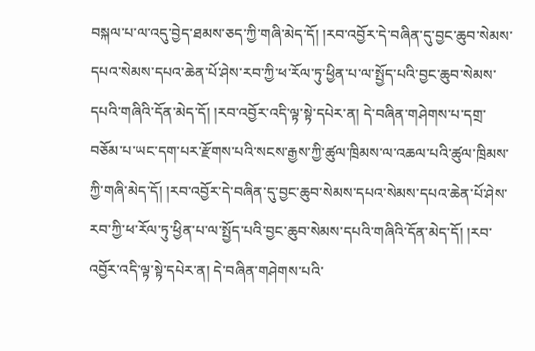བསྐལ་པ་ལ་འདུ་བྱེད་ཐམས་ཅད་ཀྱི་གཞི་མེད་དོ། །རབ་འབྱོར་དེ་བཞིན་དུ་བྱང་ཆུབ་སེམས་དཔའ་སེམས་དཔའ་ཆེན་པོ་ཤེས་རབ་ཀྱི་ཕ་རོལ་ཏུ་ཕྱིན་པ་ལ་སྤྱོད་པའི་བྱང་ཆུབ་སེམས་དཔའི་གཞིའི་དོན་མེད་དོ། །རབ་འབྱོར་འདི་ལྟ་སྟེ་དཔེར་ན། དེ་བཞིན་གཤེགས་པ་དགྲ་བཅོམ་པ་ཡང་དག་པར་རྫོགས་པའི་སངས་རྒྱས་ཀྱི་ཚུལ་ཁྲིམས་ལ་འཆལ་པའི་ཚུལ་ཁྲིམས་ཀྱི་གཞི་མེད་དོ། །རབ་འབྱོར་དེ་བཞིན་དུ་བྱང་ཆུབ་སེམས་དཔའ་སེམས་དཔའ་ཆེན་པོ་ཤེས་རབ་ཀྱི་ཕ་རོལ་ཏུ་ཕྱིན་པ་ལ་སྤྱོད་པའི་བྱང་ཆུབ་སེམས་དཔའི་གཞིའི་དོན་མེད་དོ། །རབ་འབྱོར་འདི་ལྟ་སྟེ་དཔེར་ན། དེ་བཞིན་གཤེགས་པའི་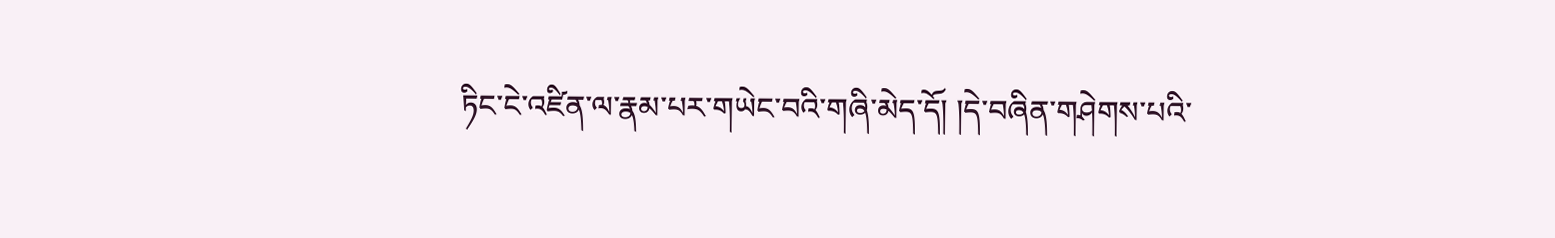ཏིང་ངེ་འཛིན་ལ་རྣམ་པར་གཡེང་བའི་གཞི་མེད་དོ། །དེ་བཞིན་གཤེགས་པའི་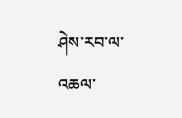ཤེས་རབ་ལ་འཆལ་